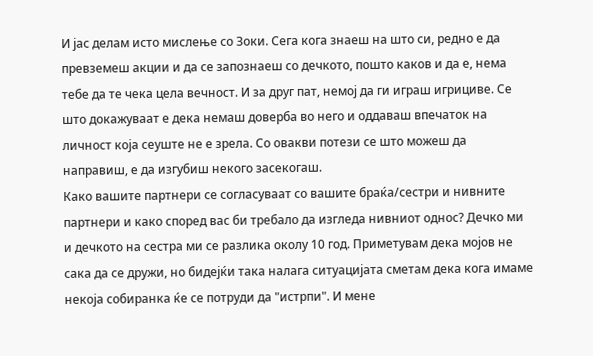И јас делам исто мислење со Зоки. Сега кога знаеш на што си, редно е да превземеш акции и да се запознаеш со дечкото, пошто каков и да е, нема тебе да те чека цела вечност. И за друг пат, немој да ги играш игрициве. Се што докажуваат е дека немаш доверба во него и оддаваш впечаток на личност која сеуште не е зрела. Со овакви потези се што можеш да направиш, е да изгубиш некого засекогаш.
Како вашите партнери се согласуваат со вашите браќа/сестри и нивните партнери и како според вас би требало да изгледа нивниот однос? Дечко ми и дечкото на сестра ми се разлика околу 10 год. Приметувам дека мојов не сака да се дружи, но бидејќи така налага ситуацијата сметам дека кога имаме некоја собиранка ќе се потруди да "истрпи". И мене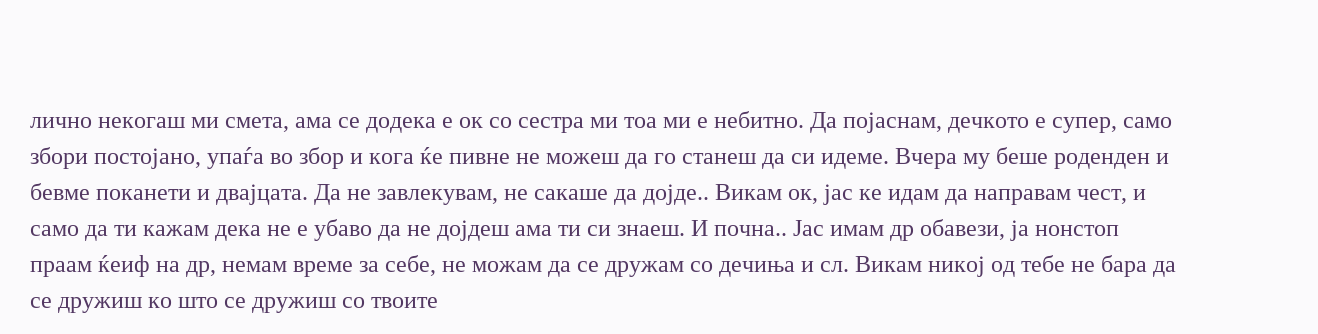лично некогаш ми смета, ама се додека е ок со сестра ми тоа ми е небитно. Да појаснам, дечкото е супер, само збори постојано, упаѓа во збор и кога ќе пивне не можеш да го станеш да си идеме. Вчера му беше роденден и бевме поканети и двајцата. Да не завлекувам, не сакаше да дојде.. Викам ок, јас ке идам да направам чест, и само да ти кажам дека не е убаво да не дојдеш ама ти си знаеш. И почна.. Јас имам др обавези, ја нонстоп праам ќеиф на др, немам време за себе, не можам да се дружам со дечиња и сл. Викам никој од тебе не бара да се дружиш ко што се дружиш со твоите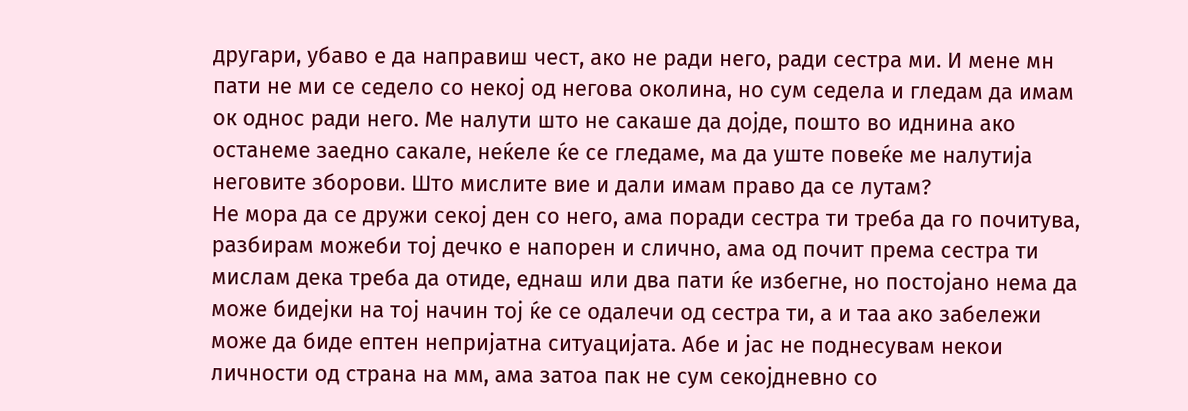другари, убаво е да направиш чест, ако не ради него, ради сестра ми. И мене мн пати не ми се седело со некој од негова околина, но сум седела и гледам да имам ок однос ради него. Ме налути што не сакаше да дојде, пошто во иднина ако останеме заедно сакале, неќеле ќе се гледаме, ма да уште повеќе ме налутија неговите зборови. Што мислите вие и дали имам право да се лутам?
Не мора да се дружи секој ден со него, ама поради сестра ти треба да го почитува, разбирам можеби тој дечко е напорен и слично, ама од почит према сестра ти мислам дека треба да отиде, еднаш или два пати ќе избегне, но постојано нема да може бидејки на тој начин тој ќе се одалечи од сестра ти, а и таа ако забележи може да биде ептен непријатна ситуацијата. Абе и јас не поднесувам некои личности од страна на мм, ама затоа пак не сум секојдневно со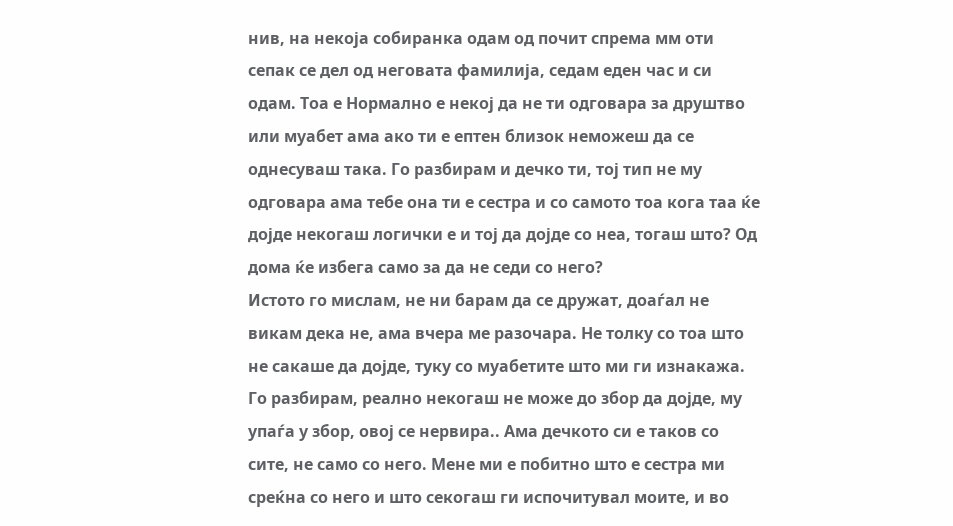нив, на некоја собиранка одам од почит спрема мм оти сепак се дел од неговата фамилија, седам еден час и си одам. Тоа е Нормално е некој да не ти одговара за друштво или муабет ама ако ти е ептен близок неможеш да се однесуваш така. Го разбирам и дечко ти, тој тип не му одговара ама тебе она ти е сестра и со самото тоа кога таа ќе дојде некогаш логички е и тој да дојде со неа, тогаш што? Од дома ќе избега само за да не седи со него?
Истото го мислам, не ни барам да се дружат, доаѓал не викам дека не, ама вчера ме разочара. Не толку со тоа што не сакаше да дојде, туку со муабетите што ми ги изнакажа. Го разбирам, реално некогаш не може до збор да дојде, му упаѓа у збор, овој се нервира.. Ама дечкото си е таков со сите, не само со него. Мене ми е побитно што е сестра ми среќна со него и што секогаш ги испочитувал моите, и во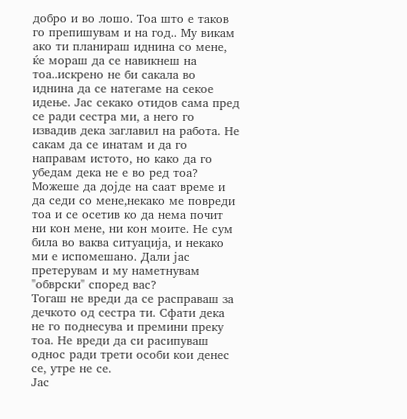добро и во лошо. Тоа што е таков го препишувам и на год.. Му викам ако ти планираш иднина со мене, ќе мораш да се навикнеш на тоа..искрено не би сакала во иднина да се натегаме на секое идење. Јас секако отидов сама пред се ради сестра ми, а него го извадив дека заглавил на работа. Не сакам да се инатам и да го направам истото, но како да го убедам дека не е во ред тоа? Можеше да дојде на саат време и да седи со мене,некако ме повреди тоа и се осетив ко да нема почит ни кон мене, ни кон моите. Не сум била во ваква ситуација, и некако ми е испомешано. Дали јас претерувам и му наметнувам "обврски" според вас?
Тогаш не вреди да се расправаш за дечкото од сестра ти. Сфати дека не го поднесува и премини преку тоа. Не вреди да си расипуваш однос ради трети особи кои денес се, утре не се.
Јас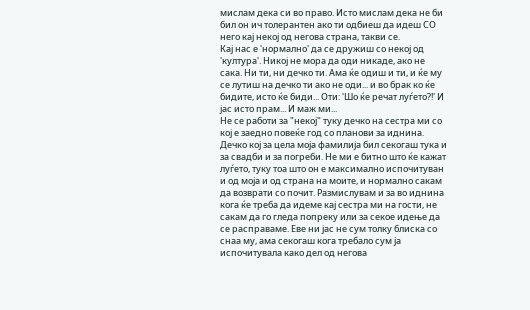мислам дека си во право. Исто мислам дека не би бил он ич толерантен ако ти одбиеш да идеш СО него кај некој од негова страна, такви се.
Кај нас е 'нормално' да се дружиш со некој од 'култура'. Никој не мора да оди никаде, ако не сака. Ни ти, ни дечко ти. Ама ќе одиш и ти, и ќе му се лутиш на дечко ти ако не оди... и во брак ко ќе бидите, исто ќе биди... Оти: 'Шо ќе речат луѓето?!' И јас исто прам... И маж ми...
Не се работи за "некој" туку дечко на сестра ми со кој е заедно повеќе год со планови за иднина. Дечко кој за цела моја фамилија бил секогаш тука и за свадби и за погреби. Не ми е битно што ќе кажат луѓето, туку тоа што он е максимално испочитуван и од моја и од страна на моите, и нормално сакам да возврати со почит. Размислувам и за во иднина кога ќе треба да идеме кај сестра ми на гости, не сакам да го гледа попреку или за секое идење да се расправаме. Еве ни јас не сум толку блиска со снаа му, ама секогаш кога требало сум ја испочитувала како дел од негова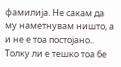фамилија. Не сакам да му наметнувам ништо, а и не е тоа постојано.. Толку ли е тешко тоа бе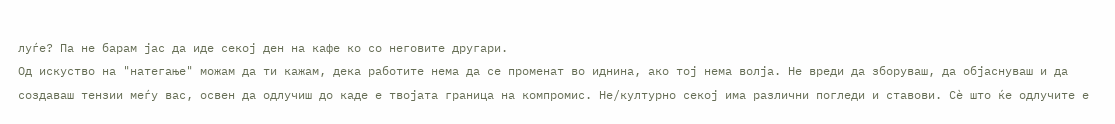луѓе? Па не барам јас да иде секој ден на кафе ко со неговите другари.
Од искуство на "натегање" можам да ти кажам, дека работите нема да се променат во иднина, ако тој нема волја. Не вреди да зборуваш, да објаснуваш и да создаваш тензии меѓу вас, освен да одлучиш до каде е твојата граница на компромис. Не/културно секој има различни погледи и ставови. Сè што ќе одлучите е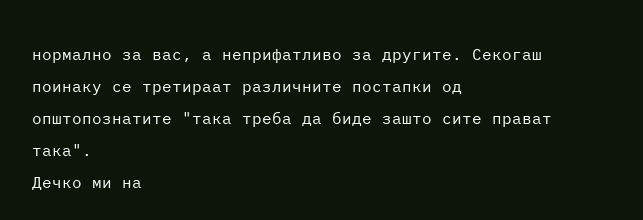нормално за вас, а неприфатливо за другите. Секогаш поинаку се третираат различните постапки од општопознатите "така треба да биде зашто сите прават така".
Дечко ми на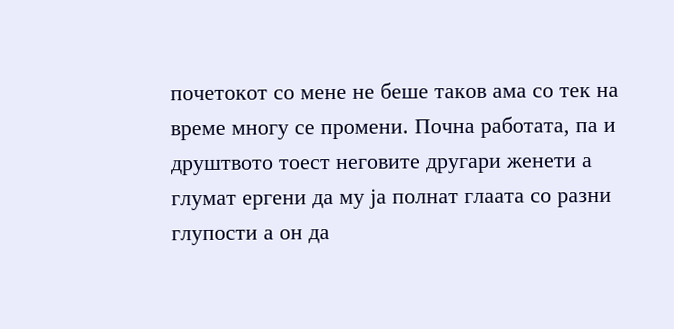почетокот со мене не беше таков ама со тек на време многу се промени. Почна работата, па и друштвото тоест неговите другари женети а глумат ергени да му ја полнат глаата со разни глупости а он да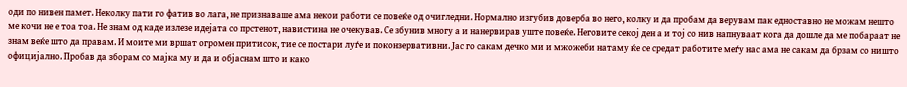оди по нивен памет. Неколку пати го фатив во лага, не признаваше ама некои работи се повеќе од очигледни. Нормално изгубив доверба во него, колку и да пробам да верувам пак едноставно не можам нешто ме кочи не е тоа тоа. Не знам од каде излезе идејата со прстенот, навистина не очекував. Се збунив многу а и нанервирав уште повеќе. Неговите секој ден а и тој со нив напнуваат кога да дошле да ме побараат не знам веќе што да правам. И моите ми вршат огромен притисок, тие се постари луѓе и поконзервативни. Јас го сакам дечко ми и мжожеби натаму ќе се средат работите меѓу нас ама не сакам да брзам со ништо официјално. Пробав да зборам со мајка му и да и објаснам што и како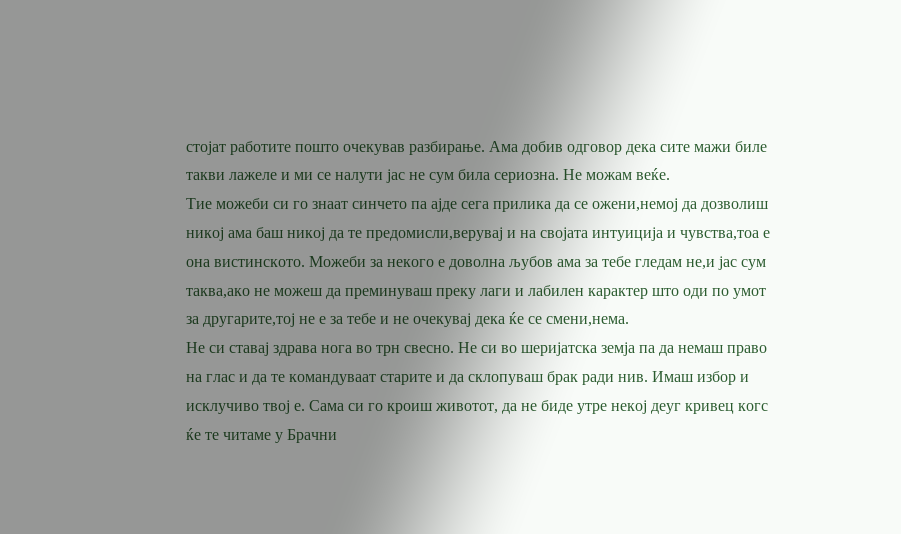стојат работите пошто очекував разбирање. Ама добив одговор дека сите мажи биле такви лажеле и ми се налути јас не сум била сериозна. Не можам веќе.
Тие можеби си го знаат синчето па ајде сега прилика да се ожени,немој да дозволиш никој ама баш никој да те предомисли,верувај и на својата интуиција и чувства,тоа е она вистинското. Можеби за некого е доволна љубов ама за тебе гледам не,и јас сум таква,ако не можеш да преминуваш преку лаги и лабилен карактер што оди по умот за другарите,тој не е за тебе и не очекувај дека ќе се смени,нема.
Не си ставај здрава нога во трн свесно. Не си во шеријатска земја па да немаш право на глас и да те командуваат старите и да склопуваш брак ради нив. Имаш избор и исклучиво твој е. Сама си го кроиш животот, да не биде утре некој деуг кривец когс ќе те читаме у Брачни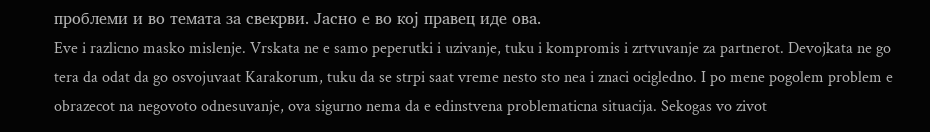проблеми и во темата за свекрви. Јасно е во кој правец иде ова.
Eve i razlicno masko mislenje. Vrskata ne e samo peperutki i uzivanje, tuku i kompromis i zrtvuvanje za partnerot. Devojkata ne go tera da odat da go osvojuvaat Karakorum, tuku da se strpi saat vreme nesto sto nea i znaci ocigledno. I po mene pogolem problem e obrazecot na negovoto odnesuvanje, ova sigurno nema da e edinstvena problematicna situacija. Sekogas vo zivot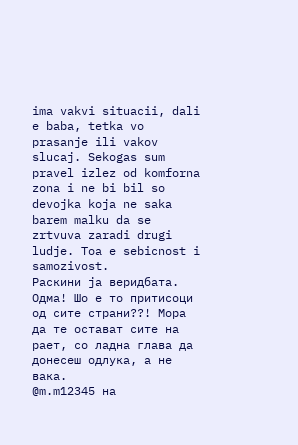ima vakvi situacii, dali e baba, tetka vo prasanje ili vakov slucaj. Sekogas sum pravel izlez od komforna zona i ne bi bil so devojka koja ne saka barem malku da se zrtvuva zaradi drugi ludje. Toa e sebicnost i samozivost.
Раскини ја веридбата. Одма! Шо е то притисоци од сите страни??! Мора да те остават сите на рает, со ладна глава да донесеш одлука, а не вака.
@m.m12345 на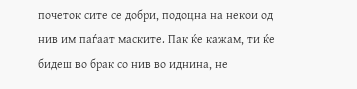почеток сите се добри, подоцна на некои од нив им паѓаат маските. Пак ќе кажам, ти ќе бидеш во брак со нив во иднина, не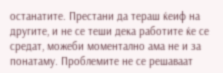останатите. Престани да тераш ќеиф на другите, и не се теши дека работите ќе се средат, можеби моментално ама не и за понатаму. Проблемите не се решаваат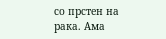со прстен на рака. Ама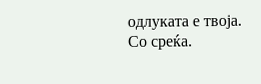одлуката е твоја. Со среќа.